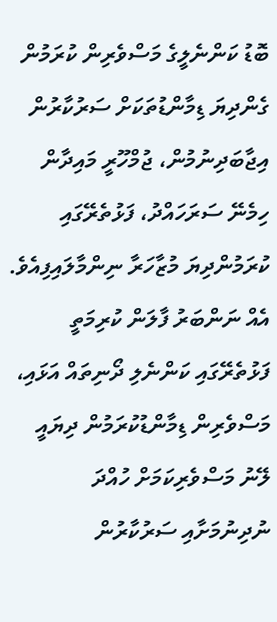ބޮޑު ކަންނެލީގެ މަސްވެރިން ކުރަމުން ގެންދިޔަ ޑިމާންޑުތަކަށް ސަރުކާރުން އިޖާބަދިނުމުން، ޖުމްހޫރީ މައިދާން ހިމެނޭ ސަރަހައްދު، ފަޅުތެރޭގައި ކުރަމުންދިޔަ މުޒާހަރާ ނިންމާލައިފިއެވެ.
އެއް ނަންބަރު ފާލަން ކުރިމަތީ ފަޅުތެރޭގައި ކަންނެލި ދޯނިތައް އަޅައި، މަސްވެރިން ޑިމާންޑުކުރަމުން ދިޔައީ ލޭނު މަސްވެރިކަމަށް ހުއްދަ ނުދިނުމަށާއި ސަރުކާރުން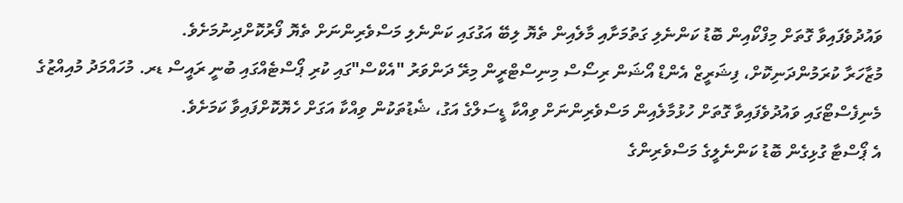ވައުދުވެފައިވާ ގޮތަށް މިފްކޯއިން ބޮޑު ކަންނެލި ގަތުމަށާއި މާލެއިން ތެޔޮ ލިބޭ އަގުގައި ކަންނެލި މަސްވެރިންނަށް ތެޔޮ ފޯރުކޮށްދިނުމަށެވެ.
މުޒާހަރާ ކުރަމުންދަނިކޮށް، ފިޝަރީޒް އެންޑް އޯޝަން ރިސޯސް މިނިސްޓްރީން މިރޭ ދަންވަރު "އެކްސް"ގައި ކުރި ޕޯސްޓެއްގައި ބުނީ ރައީސް ޑރ. މުހައްމަދު މުއިއްޒުގެ މެނިފެސްޓޯގައި ވައުދުވެފައިވާ ގޮތަށް ހުޅުމާލެއިން މަސްވެރިންނަށް ވިއްކާ ޑީސަލްގެ އަގު، ޝެޑުތަކުން ވިއްކާ އަގަށް ހެޔޮކޮށްފައިވާ ކަމަށެވެ.
އެ ޕޯސްޓާ ގުޅިގެން ބޮޑު ކަންނެލީގެ މަސްވެރިންގެ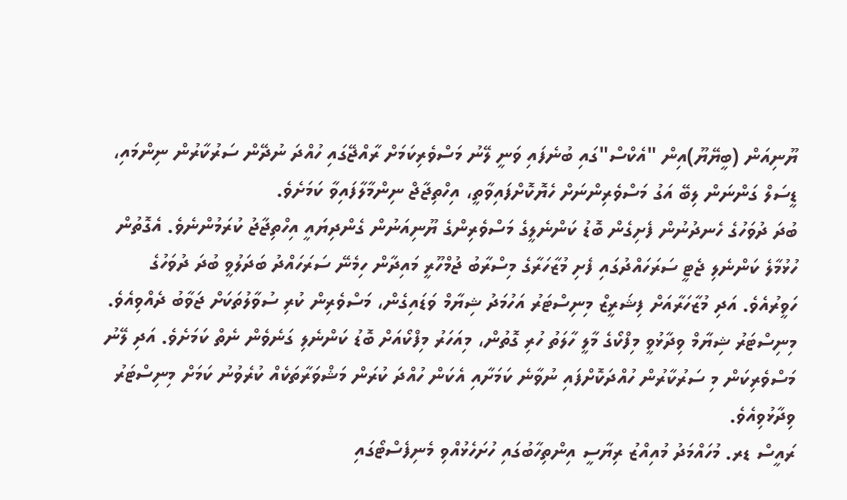ޔޫނިއަން (ބީޔޭޔޫ)އިން "އެކްސް"ގައި ބުނެފައި ވަނީ ލޭނު މަސްވެރިކަމަށް ރާއްޖޭގައި ހުއްދަ ނުދޭން ސަރުކާރުން ނިންމައި، ޑީސަލް ގަންނަން ލިބޭ އަގު މަސްވެރިންނަށް ހެޔޮކޮށްފައިވާތީ، އިހްތިޖާޖް ނިންމާލާފައިވާ ކަމަށެވެ.
ބުދަ ދުވަހުގެ ހެނދުނުން ފެށިގެން ބޮޑު ކަންނެލީގެ މަސްވެރިންގެ ޔޫނިއަނުން ގެންދިޔައީ އިހްތިޖާޖު ކުރަމުންނެވެ. އެގޮތުން ހުޅުމާލެ ކަންނެލި ޖެޓީ ސަރަހައްދުގައި ފެށި މުޒާހަރާގެ މިސްރާބު ޖުމްހޫރީ މައިދާން ހިމެނޭ ސަރަހައްދު ބަދަލުވީ ބުދަ ދުވަހުގެ ހަވީރުއެވެ. އަދި މުޒާހަރާއަށް ފިޝަރީޒް މިނިސްޓަރު އަހުމަދު ޝިޔާމް ވަޑައިގެން، މަސްވެރިން ކުރި ސުވާލުތަކަށް ޖަވާބު ދެއްވިއެވެ.
މިނިސްޓަރު ޝިޔާމް ވިދާޅުވީ މިފްކޯގެ މާލީ ހާލަތު ހުރި ގޮތުން، މިއަހަރު މިފްކޯއަށް ބޮޑު ކަންނެލި ގަނެވެން ނެތް ކަމަށެވެ. އަދި ލޭނު މަސްވެރިކަން މި ސަރުކާރުން ހުއްދަކޮށްފައި ނުވާނެ ކަމަށާއި އެކަން ހުއްދަ ކުރަން މަޝްވަރާތަކެއް ކުރެވުނު ކަމަށް މިނިސްޓަރު ވިދާޅުވިއެވެ.
ރައީސް ޑރ. މުހައްމަދު މުއިއްޒު ރިޔާސީ އިންތިހާބުގައި ހުށަހެޅުއްވި މެނިފެސްޓޯގައި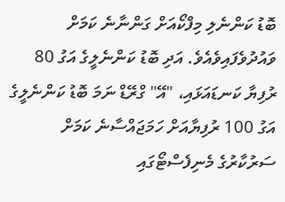ބޮޑު ކަންނެލި މިފްކޯއަށް ގަންނާނެ ކަމަށް ވައުދުވެފައިވެއެވެ. އަދި ބޮޑު ކަންނެލީގެ އަގު 80 ރުފިޔާ ކަނޑައަޅައި، "އޭ" ގްރޭޑް ނަމަ ބޮޑު ކަންނެލީގެ އަގު 100 ރުފިޔާއަށް ހަމަޖައްސާނެ ކަމަށް ސަރުކާރުގެ މެނިފެސްޓޯގައި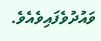ވައުދުވެފައިވެއެވެ.